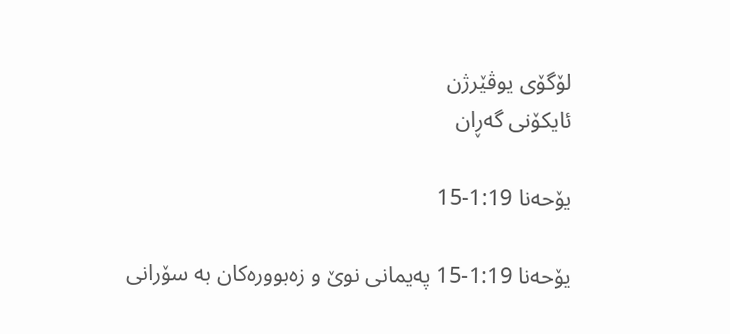لۆگۆی یوڤێرژن
ئایکۆنی گەڕان

یۆحەنا 1:19-15

یۆحەنا 1:19-15 پەیمانی نوێ و زەبوورەکان بە سۆرانی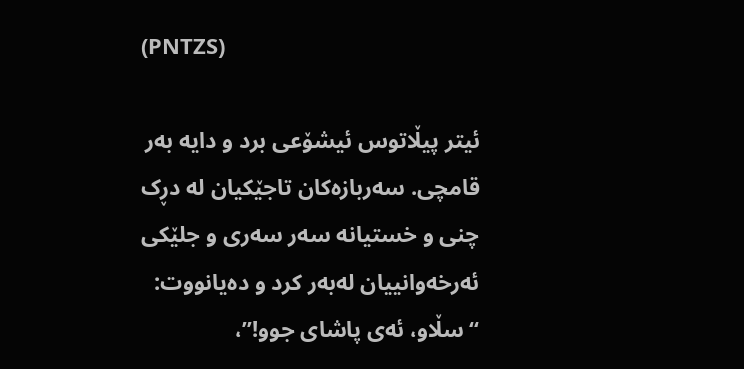(PNTZS)

ئیتر پیڵاتوس ئیشۆعی برد و دایه‌ به‌ر قامچی. سه‌ربازه‌كان تاجێكیان له‌ دڕک چنی و خستیانه‌ سه‌ر سه‌ری و جلێكی ئه‌رخه‌وانییان له‌به‌ر كرد و ده‌یانووت: “سڵاو، ئه‌ی پاشای جوو!”،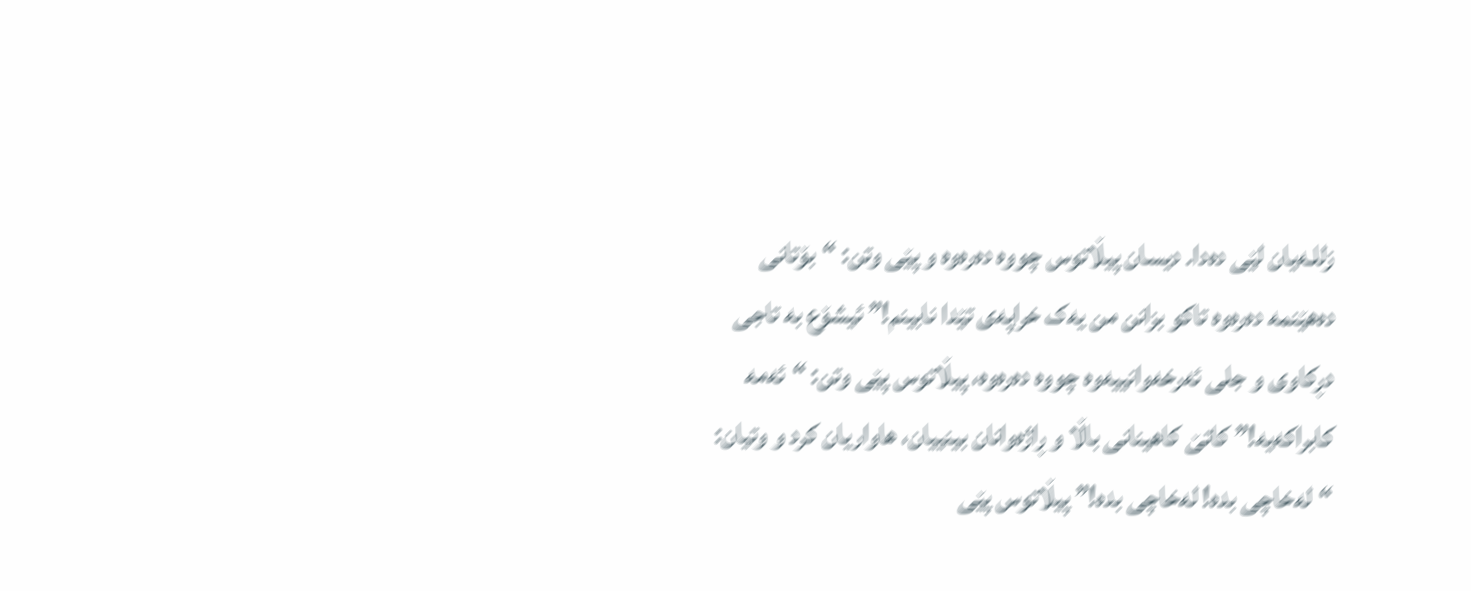زللـه‌یان لێی ده‌دا. دیسان پیڵاتوس چووه‌ ده‌ره‌وه‌ و پێی وتن: “بۆتانی ده‌هێنمه‌ ده‌ره‌وه‌ تاكو بزانن من یه‌ک خراپه‌ی تێدا نابینم!” ئیشۆع به‌ تاجی دڕكاوی و جلی ئه‌رخه‌وانییه‌وه‌ چووه‌ ده‌ره‌وه‌، پیڵاتوس پێی وتن: “ئه‌مه‌ كابراكه‌یه‌!” كاتێ كاهینانی باڵا و ڕاژه‌وانان بینییان، هاواریان كرد و وتیان: “له‌خاچی بده‌! له‌خاچی بده‌!” پیڵاتوس پێی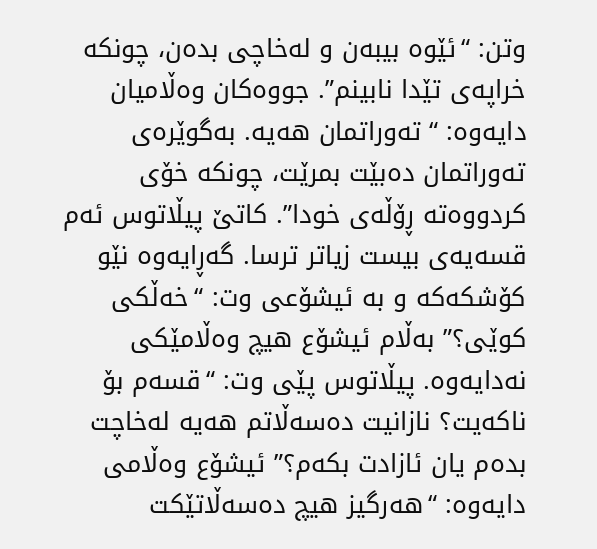وتن: “ئێوه‌ بیبه‌ن و له‌خاچی بده‌ن، چونكه‌ خراپه‌ی تێدا نابینم”. جووه‌كان وه‌ڵامیان دایه‌وه‌: “ته‌وراتمان هه‌یه‌. به‌گوێره‌ی ته‌وراتمان ده‌بێت بمرێت، چونكه‌ خۆی كردووه‌ته‌ ڕۆڵه‌ی خودا”. كاتێ پیڵاتوس ئه‌م قسه‌یه‌ی بیست زیاتر ترسا. گه‌ڕایه‌وه‌ نێو كۆشكه‌كه‌ و به‌ ئیشۆعی وت: “خه‌ڵكی كوێی؟” به‌ڵام ئیشۆع هیچ وه‌ڵامێكی نه‌دایه‌وه‌. پیڵاتوس پێی وت: “قسه‌م بۆ ناكه‌یت؟ نازانیت ده‌سه‌ڵاتم هه‌یه‌ له‌خاچت بده‌م یان ئازادت بكه‌م؟” ئیشۆع وه‌ڵامی دایه‌وه‌: “هه‌رگیز هیچ ده‌سه‌ڵاتێكت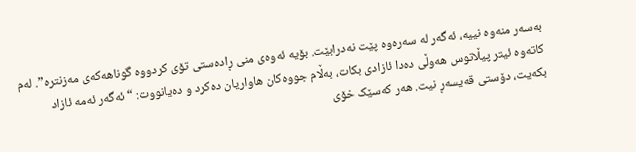به‌سه‌ر منه‌وه‌ نییه‌، ئه‌گه‌ر له‌ سه‌ره‌وه‌ پێت نه‌درابێت. بۆیه‌ ئه‌وه‌ی منی ڕاده‌ستی تۆی كردووه‌ گوناهه‌كه‌ی مه‌زنتره‌”. له‌م كاته‌وه‌ ئیتر پیڵاتوس هه‌وڵی ده‌دا ئازادی بكات، به‌ڵام جووه‌كان هاواریان ده‌كرد و ده‌یانووت: “ئه‌گه‌ر ئه‌مه‌ ئازاد بكه‌یت، دۆستی قه‌یسه‌ڕ نیت. هه‌ر كه‌سێک خۆی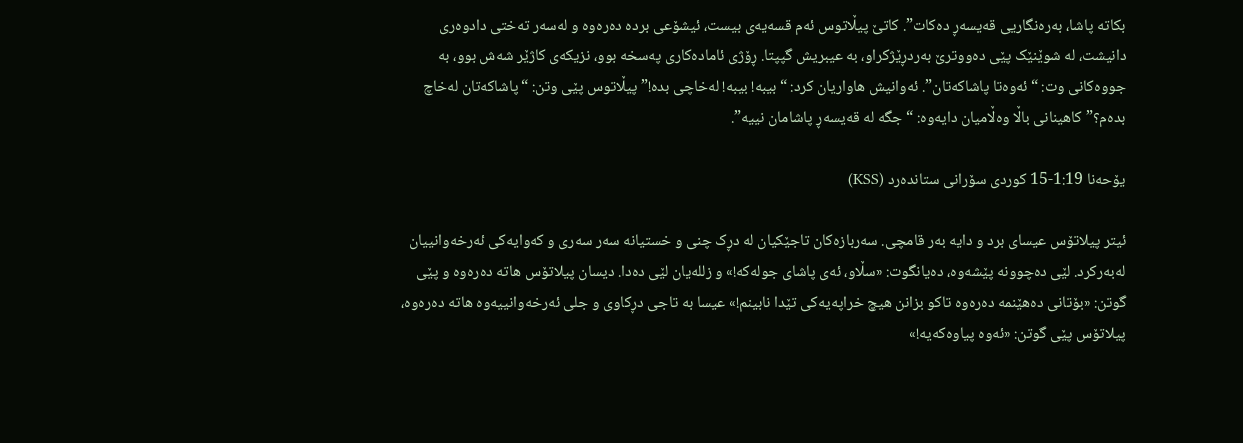بكاته‌ پاشا، به‌ره‌نگاریی قه‌یسه‌ڕ ده‌كات”. كاتێ پیڵاتوس ئه‌م قسه‌یه‌ی بیست، ئیشۆعی برده‌ ده‌ره‌وه‌ و له‌سه‌ر ته‌ختی دادوه‌ری دانیشت، له‌ شوێنێک پێی ده‌ووترێ به‌ردڕێژكراو، به‌ عیبریش گپپتا. ڕۆژی ئاماده‌كاری په‌سخه‌ بوو، نزیكه‌ی كاژێر شه‌ش بوو، به‌ جووه‌كانی وت: “ئه‌وه‌تا پاشاكه‌تان”. ئه‌وانیش هاواریان كرد: “بیبه‌! بیبه‌! له‌خاچی بده‌!” پیڵاتوس پێی وتن: “پاشاكه‌تان له‌خاچ بده‌م؟” كاهینانی باڵا وه‌ڵامیان دایه‌وه‌: “جگه‌ له‌ قه‌یسه‌ڕ پاشامان نییه‌”.

یۆحەنا 1:19-15 كوردی سۆرانی ستانده‌رد (KSS)

ئیتر پیلاتۆس عیسای برد و دایە بەر قامچی. سەربازەکان تاجێکیان لە دڕک چنی و خستیانە سەر سەری و کەوایەکی ئەرخەوانییان لەبەرکرد. لێی دەچوونە پێشەوە، دەیانگوت: «سڵاو، ئەی پاشای جولەکە!» و زللەیان لێی دەدا. دیسان پیلاتۆس هاتە دەرەوە و پێی گوتن: «بۆتانی دەهێنمە دەرەوە تاکو بزانن هیچ خراپەیەکی تێدا نابینم!» عیسا بە تاجی دڕکاوی و جلی ئەرخەوانییەوە هاتە دەرەوە، پیلاتۆس پێی گوتن: «ئەوە پیاوەکەیە!»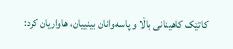کاتێک کاهینانی باڵا و پاسەوانان بینییان، هاواریان کرد: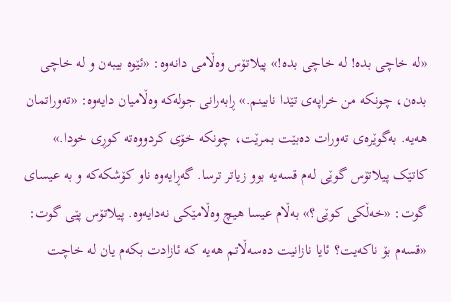«لە خاچی بدە! لە خاچی بدە!» پیلاتۆس وەڵامی دانەوە: «ئێوە بیبەن و لە خاچی بدەن، چونکە من خراپەی تێدا نابینم.» ڕابەرانی جولەکە وەڵامیان دایەوە: «تەوراتمان هەیە. بەگوێرەی تەورات دەبێت بمرێت، چونکە خۆی کردووەتە کوڕی خودا.» کاتێک پیلاتۆس گوێی لەم قسەیە بوو زیاتر ترسا. گەڕایەوە ناو کۆشکەکە و بە عیسای گوت: «خەڵکی کوێی؟» بەڵام عیسا هیچ وەڵامێکی نەدایەوە. پیلاتۆس پێی گوت: «قسەم بۆ ناکەیت؟ ئایا نازانیت دەسەڵاتم هەیە کە ئازادت بکەم یان لە خاچت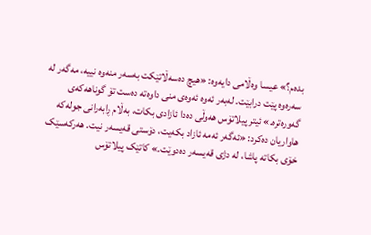بدەم؟» عیسا وەڵامی دایەوە: «هیچ دەسەڵاتێکت بەسەر منەوە نییە، مەگەر لە سەرەوە پێت درابێت. لەبەر ئەوە ئەوەی منی داوەتە دەست تۆ گوناهەکەی گەورەترە.» ئیتر پیلاتۆس هەوڵی دەدا ئازادی بکات، بەڵام ڕابەرانی جولەکە هاواریان دەکرد: «ئەگەر ئەمە ئازاد بکەیت، دۆستی قەیسەر نیت. هەرکەسێک خۆی بکاتە پاشا، لە دژی قەیسەر دەدوێت.» کاتێک پیلاتۆس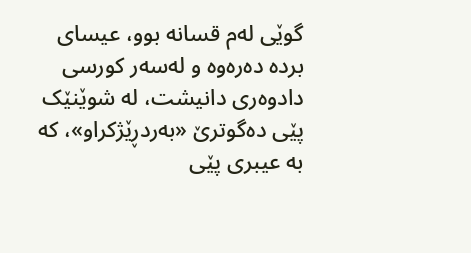گوێی لەم قسانە بوو، عیسای بردە دەرەوە و لەسەر کورسی دادوەری دانیشت، لە شوێنێک پێی دەگوترێ «بەردڕێژکراو»، کە بە عیبری پێی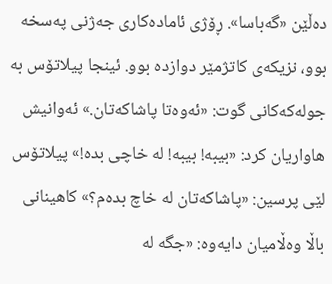دەڵێن «گەباسا». ڕۆژی ئامادەکاری جەژنی پەسخە بوو، نزیکەی کاتژمێر دوازدە بوو. ئینجا پیلاتۆس بە جولەکەکانی گوت: «ئەوەتا پاشاکەتان.» ئەوانیش هاواریان کرد: «بیبە! بیبە! لە خاچی بدە!» پیلاتۆس لێی پرسین: «پاشاکەتان لە خاچ بدەم؟» کاهینانی باڵا وەڵامیان دایەوە: «جگە لە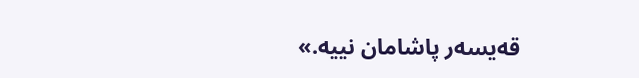قەیسەر پاشامان نییە.»